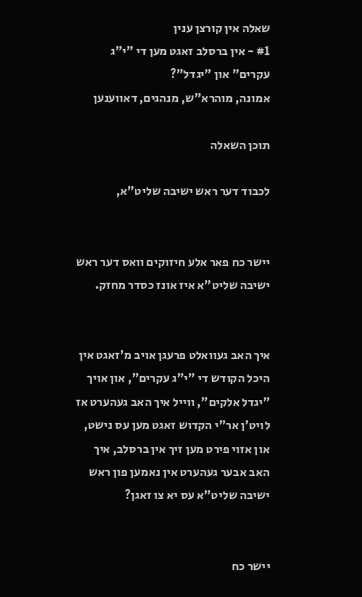שאלה אין קורצן ענין
#1 - אין ברסלב זאגט מען די "י"ג עקרים" און "יגדל"?
אמונה, מוהרא"ש, מנהגים, דאווענען

תוכן השאלה

לכבוד דער ראש ישיבה שליט"א,


יישר כח פאר אלע חיזוקים וואס דער ראש ישיבה שליט"א איז אונז כסדר מחזק.


איך האב געוואלט פרעגן אויב מ'זאגט אין היכל הקודש די "י"ג עקרים", און אויך "יגדל אלקים", ווייל איך האב געהערט אז לויט'ן אר"י הקדוש זאגט מען עס נישט, און אזוי פירט מען זיך אין ברסלב, איך האב אבער געהערט אין נאמען פון ראש ישיבה שליט"א עס יא צו זאגן?


יישר כח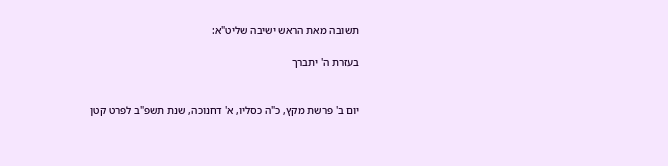תשובה מאת הראש ישיבה שליט"א:

בעזרת ה' יתברך


יום ב' פרשת מקץ, כ"ה כסליו, א' דחנוכה, שנת תשפ"ב לפרט קטן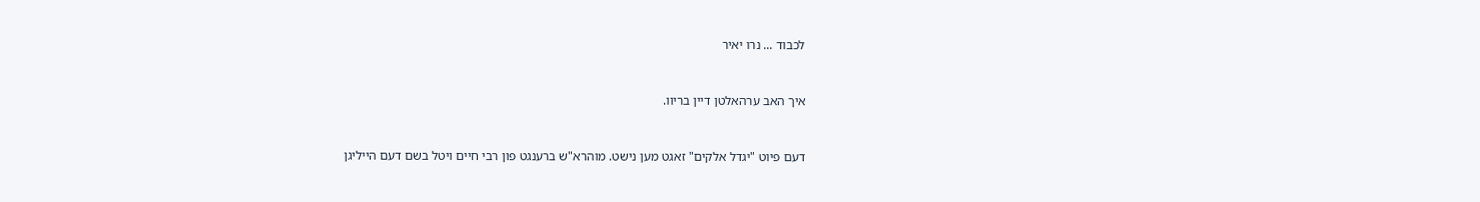לכבוד ... נרו יאיר


איך האב ערהאלטן דיין בריוו.


דעם פיוט "יגדל אלקים" זאגט מען נישט. מוהרא"ש ברענגט פון רבי חיים ויטל בשם דעם הייליגן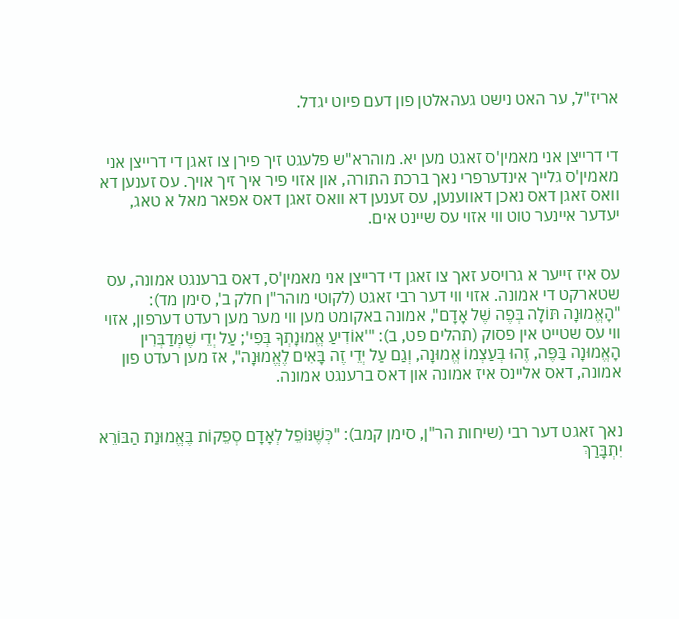אריז"ל, ער האט נישט געהאלטן פון דעם פיוט יגדל.


די דרייצן אני מאמין'ס זאגט מען יא. מוהרא"ש פלעגט זיך פירן צו זאגן די דרייצן אני מאמין'ס גלייך אינדערפרי נאך ברכת התורה, און אזוי פיר איך זיך אויך. עס זענען דא וואס זאגן דאס נאכן דאווענען, עס זענען דא וואס זאגן דאס אפאר מאל א טאג, יעדער איינער טוט ווי אזוי עס שיינט אים.


עס איז זייער א גרויסע זאך צו זאגן די דרייצן אני מאמין'ס, דאס ברענגט אמונה, עס שטארקט די אמונה. אזוי ווי דער רבי זאגט (לקוטי מוהר"ן חלק ב', סימן מד): "הָאֱמוּנָה תּוֹלָה בְּפֶה שֶׁל אָדָם", אמונה באקומט מען ווי מער מען רעדט דערפון, אזוי ווי עס שטייט אין פסוק (תהלים פט, ב): "'אוֹדִיעַ אֱמוּנָתְךָ בְּפִי'; עַל יְדֵי שֶׁמְּדַבְּרִין הָאֱמוּנָה בַּפֶּה, זֶהוּ בְּעַצְמוֹ אֱמוּנָה, וְגַם עַל יְדֵי זֶה בָּאִים לֶאֱמוּנָה", אז מען רעדט פון אמונה, דאס אליינס איז אמונה און דאס ברענגט אמונה.


נאך זאגט דער רבי (שיחות הר"ן, סימן קמב): "כְּשֶׁנּוֹפֵל לְאָדָם סְפֵקוֹת בֶּאֱמוּנַת הַבּוֹרֵא יִתְבָּרַךְ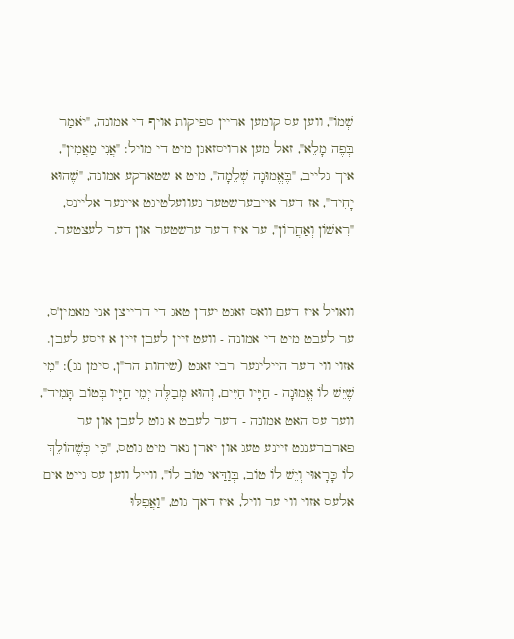שְׁמוֹ", ווען עס קומען אריין ספיקות אויף די אמונה, "יֹאמַר בְּפֶה מָלֵא", זאל מען ארויסזאגן מיט די מויל: "אֲנִי מַאֲמִין", איך גלייב, "בֶּאֱמוּנָה שְׁלֵמָה", מיט א שטארקע אמונה, "שֶׁהוּא יָחִיד", אז דער אייבערשטער געוועלטיגט איינער אליינס, "רִאשׁוֹן וְאַחֲרוֹן", ער איז דער ערשטער און דער לעצטער.


וואויל איז דעם וואס זאגט יעדן טאג די דרייצן אני מאמין'ס, ער לעבט מיט די אמונה - וועט זיין לעבן זיין א זיסע לעבן. אזוי ווי דער הייליגער רבי זאגט (שיחות הר"ן, סימן נג): "מִי שֶׁיֵּשׁ לוֹ אֱמוּנָה - חַיָּיו חַיִּים, וְהוּא מְבַלֶּה יְמֵי חַיָּיו בְּטוֹב תָּמִיד", ווער עס האט אמונה - דער לעבט א גוט לעבן און ער פארברענגט זיינע טעג און יארן נאר מיט גוטס, "כִּי כְּשֶׁהוֹלֵךְ לוֹ כָּרָאוּי וְיֵשׁ לוֹ טוֹב, בְּוַדַּאי טוֹב לוֹ", ווייל ווען עס גייט אים אלעס אזוי ווי ער וויל, איז דאך גוט, "וַאֲפִלּוּ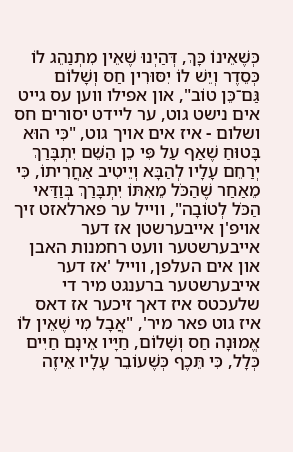כְּשֶׁאֵינוֹ כָּךְ, דְּהַיְנוּ שֶׁאֵין מִתְנַהֵג לוֹ כְּסֵדֶר וְיֵשׁ לוֹ יִסּוּרִין חַס וְשָׁלוֹם גַּם־כֵּן טוֹב", און אפילו ווען עס גייט אים נישט גוט, ער ליידט יסורים חס ושלום - איז אים אויך גוט, "כִּי הוּא בָּטוּחַ שֶׁאַף עַל פִּי כֵן הַשֵּׁם יִתְבָּרַךְ יְרַחֵם עָלָיו לְהַבָּא וְיֵיטִיב אַחֲרִיתוֹ, כִּי מֵאַחַר שֶׁהַכֹּל מֵאִתּוֹ יִתְבָּרַךְ בְּוַדַּאי הַכֹּל לְטוֹבָה", ווייל ער פארלאזט זיך אויפ'ן אייבערשטן אז דער אייבערשטער וועט רחמנות האבן און אים העלפן, ווייל 'אז דער אייבערשטער ברענגט מיר די שלעכטס איז דאך זיכער אז דאס איז גוט פאר מיר', "אֲבָל מִי שֶׁאֵין לוֹ אֱמוּנָה חַס וְשָׁלוֹם, חַיָּיו אֵינָם חַיִּים כְּלָל, כִּי תֵּכֶף כְּשֶׁעוֹבֵר עָלָיו אֵיזֶה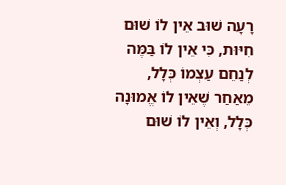רָעָה שׁוּב אֵין לוֹ שׁוּם חִיּוּת, כִּי אֵין לוֹ בַּמֶּה לְנַחֵם עַצְמוֹ כְּלָל, מֵאַחַר שֶׁאֵין לוֹ אֱמוּנָה כְּלָל, וְאֵין לוֹ שׁוּם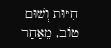חִיּוּת וְשׁוּם טוֹב, מֵאַחַר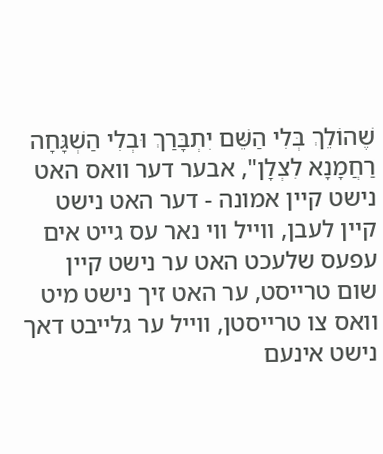שֶׁהוֹלֵךְ בְּלִי הַשֵּׁם יִתְבָּרַךְ וּבְלִי הַשְׁגָּחָה רַחֲמָנָא לִצְלָן", אבער דער וואס האט נישט קיין אמונה - דער האט נישט קיין לעבן, ווייל ווי נאר עס גייט אים עפעס שלעכט האט ער נישט קיין שום טרייסט, ער האט זיך נישט מיט וואס צו טרייסטן, ווייל ער גלייבט דאך נישט אינעם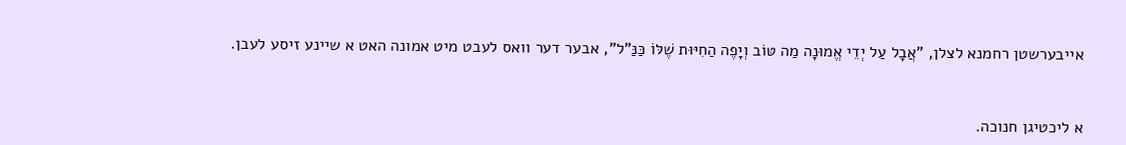אייבערשטן רחמנא לצלן, "אֲבָל עַל יְדֵי אֱמוּנָה מַה טּוֹב וְיָפֶה הַחִיּוּת שֶׁלּוֹ כַּנַּ"ל", אבער דער וואס לעבט מיט אמונה האט א שיינע זיסע לעבן.


א ליכטיגן חנוכה.